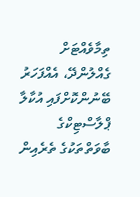ތިމާވެއްޓަށް ގެއްލުންދޭ، އެއްފަހަރު ބޭނުންކޮށްފައި އުކާލާ ޕްލާސްޓިކްގެ ބާވަތްތަކުގެ ތެރެއިން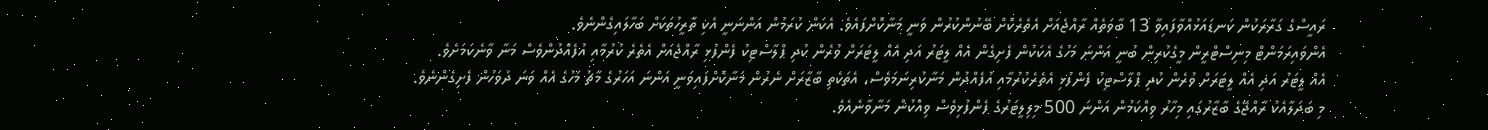ރައީސްގެ ގަރާރަކުން ކަނޑައަޅުއްވާފައިވާ 13 ބާވަތެއް ރާއްޖެއަށް އެތެރެކޮށް ބޭނުންކުރުން ވަނީ މަނާކޮށްފައެވެ. އެކަން ކުރަމުން އަންނަނީ އެކި ތާރީހުތަކަށް ބަހާލައިގެންނެވެ.
އެންވައިރަމަންޓް މިނިސްޓްރީން މީގެކުރިން ބުނީ އަންނަ މަހުގެ އެކަކުން ފެށިގެން އެއް ލީޓަރު އަދި އެއް ލީޓަރަށް ވުރެން ކުދި ޕްލާސްޓިކު ފެންފުޅި ރާއްޖެއަށް އެތެރެ ކުރުމާއި އުފެއްދުންވެސް މަނާ ވާނެކަމަށެވެ.
އެއް ލީޓަރު އަދި އެއް ލީޓަރަށް ވުރެން ކުދި ޕްލާސްޓިކު ފެންފުޅި އެތެރެކުރުމާއި އުފެއްދުން މަނާކުރިނަމަވެސް، އެތަކެތި ބާޒާރަށް ނެރުން މަނާކޮށްފައިވަނީ އަންނަ އަހަރުގެ މާޗު މަހުގެ އެއް ވަނަ ދުވަހުން ފެށިގެންނެވެ.
މި ބަދަލާއެކު ރާއްޖޭގެ ބާޒާރުގައި މިހާރު ވިއްކަމުން އަންނަ 500 މިލިލީޓަރުގެ ފެންފުޅިވެސް ވިއްކުން މަނާވާނެއެވެ.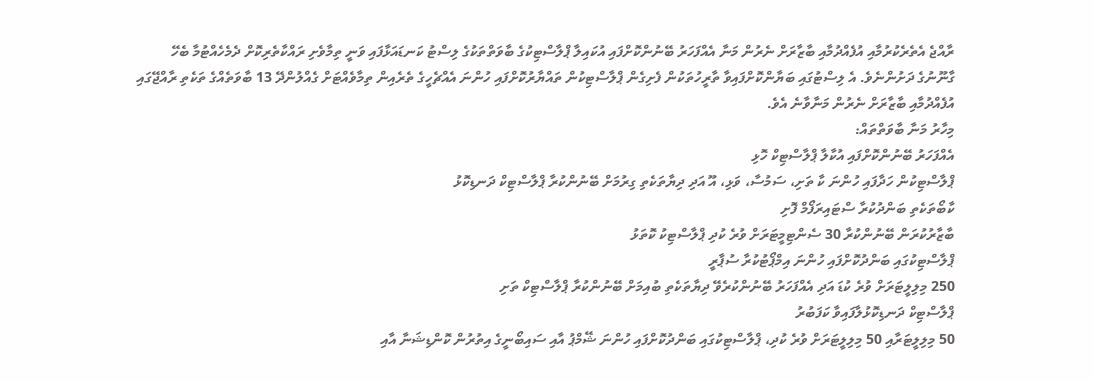ރާއްޖެ އެތެރެކުރުމާއި އުފެއްދުމާއި ބާޒާރަށް ނެރުން މަނާ އެއްފަހަރު ބޭނުންކޮށްފައި އުކައިލާ ޕްލާސްޓިކުގެ ބާވަތްތަކުގެ ލިސްޓު ކަނޑައަޅާފައި ވަނީ ތިމާވެށި ރައްކާތެރިކޮށް ދެމެހެއްޓުމާ ބެހޭ ގާނޫނުގެ ދަށުންނެވެ. އެ ލިސްޓުގައި ބަޔާންކޮށްފައިވާ ތާރީހުތަކުން ފެށިގެން ޕްލާސްޓިކުން ތައްޔާރުކޮށްފައި ހުންނަ އެއްޗެހީގެ ތެރެއިން ތިމާވެއްޓަށް ގެއްލުންދޭ 13 ބާވަތެއްގެ ތަކެތި ރާއްޖޭގައި އުފެއްދުމާއި ބާޒާރަށް ނެރުން މަނާވާނެ އެވެ.
މިހާރު މަނާ ބާވަތްތައް:
އެއްފަހަރު ބޭނުންކޮށްފައި އުކާލާ ޕްލާސްޓިކް ހޮޅި
ޕްލާސްޓިކުން ހަދާފައި ހުންނަ ކާ ތަށި، ސަމުސާ، ވަޅި، އޫ އަދި ދިޔާތަކެތި ގިރުމަށް ބޭނުންކުރާ ޕްލާސްޓިކް ދަނޑިކޮޅު
ކާބޯތަކެތި ބަންދުކުރާ ސްޓައިރަފޯމް ފޮށި
ބާޒާރުކުރަން ބޭނުންކުރާ 30 ސެންޓިމީޓަރަށް ވުރެ ކުދި ޕްލާސްޓިކު ކޮތަޅު
ޕްލާސްޓިކުގައި ބަންދުކޮށްފައި ހުންނަ އިމްޕޯޓުކުރާ ސުޕާރީ
250 މިލިލީޓަރަށް ވުރެ ކުޑަ އަދި އެއްފަހަރު ބޭނުންކުރެވޭ ދިޔާތަކެތި ބުއިމަށް ބޭނުންކުރާ ޕްލާސްޓިކް ތަށި
ޕްލާސްޓިކް ދަނޑިކޮޅުލާފައިވާ ކަފަބުރު
50 މިލިލީޓަރާއި 50 މިލިލީޓަރަށް ވުރެ ކުދި، ޕްލާސްޓިކުގައި ބަންދުކޮށްފައި ހުންނަ ޝޭމްޕު އާއި ސައިބޯނީގެ އިތުރުން ކޮންޑިޝަނާ އާއި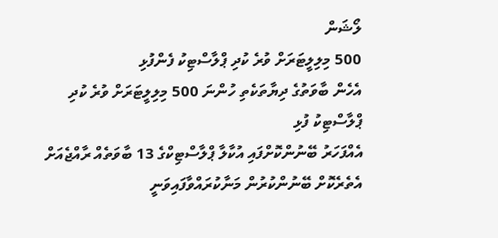ލޯޝަން
500 މިލިލީޓަރަށް ވުރެ ކުދި ޕްލާސްޓިކު ފެންފުޅި
އެހެން ބާވަތުގެ ދިޔާތަކެތި ހުންނަ 500 މިލިލީޓަރަށް ވުރެ ކުދި ޕްލާސްޓިކު ފުޅި
އެއްފަހަރު ބޭނުންކޮށްފައި އުކާލާ ޕްލާސްޓިކްގެ 13 ބާވަތެއް ރާއްޖެއަށް އެތެރެކޮށް ބޭނުންކުރުން މަނާކުރައްވާފައިވަނީ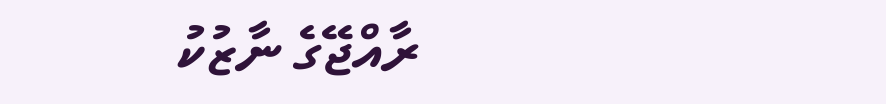ރާއްޖޭގެ ނާޒުކު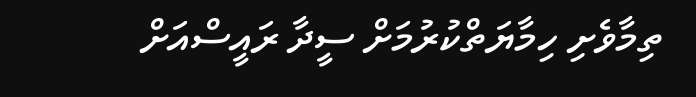ތިމާވެށި ހިމާޔަތްކުރުމަށް ސީދާ ރައީސްއަށް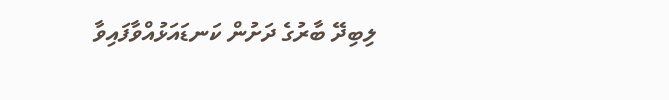ލިބިދޭ ބާރުގެ ދަށުން ކަނޑައަޅުއްވާފައިވާ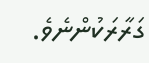ގަރާރަކުންނެވެ.